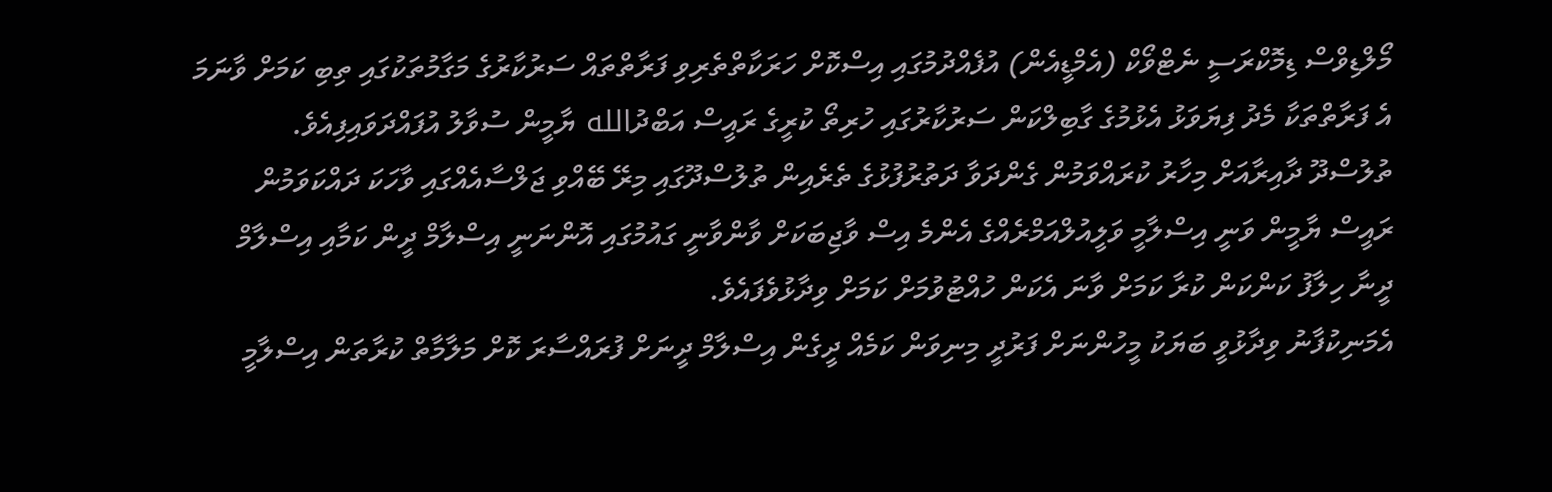މޯލްޑިވްސް ޑިމޮކްރަސީ ނެޓްވޯކް (އެމްޑީއެން) އުފެއްދުމުގައި އިސްކޮށް ހަރަކާތްތެރިވި ފަރާތްތައް ސަރުކާރުގެ މަގާމުތަކުގައި ތިބި ކަމަށް ވާނަމަ އެ ފަރާތްތަކާ މެދު ފިޔަވަޅު އެޅުމުގެ ގާބިލްކަން ސަރުކާރުގައި ހުރިތޯ ކުރީގެ ރައީސް އަބްދުالله ޔާމީން ސުވާލު އުފައްދަވައިފިއެވެ.
ތުލުސްދޫ ދާއިރާއަށް މިހާރު ކުރައްވަމުން ގެންދަވާ ދަތުރުފުޅުގެ ތެރެއިން ތުލުސްދޫގައި މިރޭ ބޭއްވި ޖަލްސާއެއްގައި ވާހަކަ ދައްކަވަމުން ރައީސް ޔާމީން ވަނީ އިސްލާމީ ވަލީއުލްއަމްރެއްގެ އެންމެ އިސް ވާޖިބަކަށް ވާންވާނީ ގައުމުގައި އޮންނަނީ އިސްލާމް ދީން ކަމާއި އިސްލާމް ދީނާ ހިލާފު ކަންކަން ކުރާ ކަމަށް ވާނަ އެކަން ހުއްޓުވުމަށް ކަމަށް ވިދާޅުވެފައެވެ.
އެމަނިކުފާނު ވިދާޅުވީ ބަޔަކު މީހުންނަށް ފަރުދީ މިނިވަން ކަމެއް ދީގެން އިސްލާމް ދީނަށް ފުރައްސާރަ ކޮށް މަލާމާތް ކުރާތަން އިސްލާމީ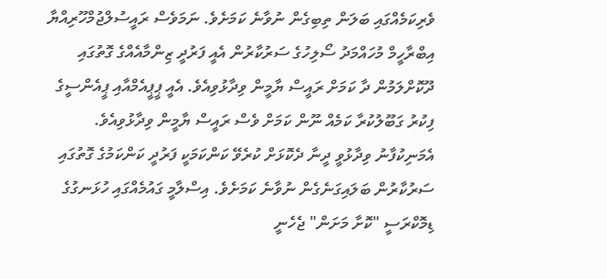ވެރިކަމެއްގައި ބަލަން ތިބިގެން ނުވާނެ ކަމަށެވެ. ނަމަވެސް ރައީސުލްޖުމްހޫރިއްޔާ އިބްރާހީމް މުހައްމަދު ސޯލިހުގެ ސަރުކާރުން އެއީ ފަރުދީ ޒިންމާއެއްގެ ގޮތުގައި ދޫކޮށްލަމުން ދާ ކަމަށް ރައީސް ޔާމީން ވިދާޅުވިއެވެ. އެއީ ޕީޕީއެމްއާއި ޕީއެންސީގެ ފިކުރު ގަބޫލުކުރާ ކަމެއް ނޫން ކަމަށް ވެސް ރައީސް ޔާމީން ވިދާޅުވިއެވެ. އެމަނިކުފާނު ވިދާޅުވީ ދީނާ ދެކޮޅަށް ކުރެވޭ ކަންކަމަކީ ފަރުދީ ކަންކަމުގެ ގޮތުގައި ސަރުކާރުން ބަލައިގަނެގެން ނުވާނެ ކަމަށެވެ. އިސްލާމީ ގައުމެއްގައި ހުޅަނގުގެ ޑިމޮކްރަސީ "ކޮށާ މަށަން" ޖެހެނީ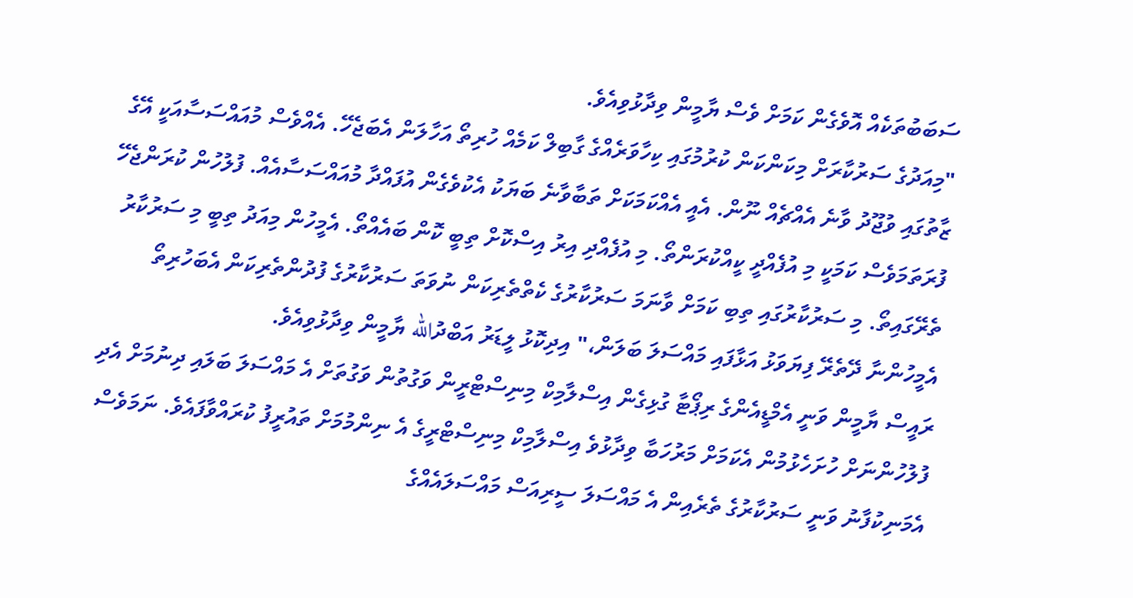ސަބަބުތަކެއް އޮވެގެން ކަމަށް ވެސް ޔާމީން ވިދާޅުވިއެވެ.
"މިއަދުގެ ސަރުކާރަށް މިކަންކަން ކުރުމުގައި ކިހާވަރެއްގެ ގާބިލް ކަމެއް ހުރިތޯ އަހާލަން އެބަޖެހޭ. އެއްވެސް މުއައްސަސާއަކީ އޭގެ ޒާތުގައި ވުޖޫދު ވާނެ އެއްޗެއް ނޫން. އެއީ އެއްކަމަކަށް ތަބާވާނެ ބަޔަކު އެކުވެގެން އުފައްދާ މުއައްސަސާއެއް. ފުލުހުން ކުރަންޖެހޭ ފުރަތަމަވެސް ކަމަކީ މި އުފެއްދީ ކީއްކުރަންތޯ. މި އުފެއްދި އިރު އިސްކޮށް ތިބީ ކޮން ބައެއްތޯ. އެމީހުން މިއަދު ތިބީ މި ސަރުކާރު ތެރޭގައިތޯ. މި ސަރުކާރުގައި ތިބި ކަމަށް ވާނަމަ ސަރުކާރުގެ ކެތްތެރިކަން ނުވަތަ ސަރުކާރުގެ ފުދުންތެރިކަން އެބަހުރިތޯ އެމީހުންނާ ދޭތެރޭ ފިޔަވަޅު އަޅާފައި މައްސަލަ ބަލަން،" އިދިކޮޅު ލީޑަރު އަބްދުالله ޔާމީން ވިދާޅުވިއެވެ.
ރައީސް ޔާމީން ވަނީ އެމްޑީއެންގެ ރިޕޯޓާ ގުޅިގެން އިސްލާމިކް މިނިސްޓްރީން ވަގުތުން ވަގުތަށް އެ މައްސަލަ ބަލައި ދިނުމަށް އެދި ފުލުހުންނަށް ހުށަހެޅުމުން އެކަމަށް މަރުހަބާ ވިދާޅުވެ އިސްލާމިކް މިނިސްޓްރީގެ އެ ނިންމުމަށް ތައުރީފު ކުރައްވާފައެވެ. ނަމަވެސް އެމަނިކުފާނު ވަނީ ސަރުކާރުގެ ތެރެއިން އެ މައްސަލަ ސީރިއަސް މައްސަލައެއްގެ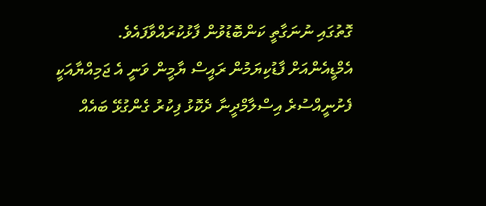ގޮތުގައި ނުނަގާތީ ކަންބޮޑުވުން ފާޅުކުރައްވާފައެވެ.
އެމްޑީއެންއަށް ފާޑުކިޔަމުން ރައީސް ޔާމީން ވަނީ އެ ޖަމިއްޔާއަކީ ފެށުނީއްސުރެ އިސްލާމްދީނާ ދެކޮޅު ފިކުރު ގެންގުޅޭ ބައެއް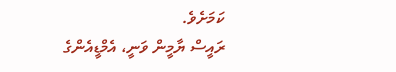ކަމަށެވެ.
ރައީސް ޔާމީން ވަނީ، އެމްޑީއެންގެ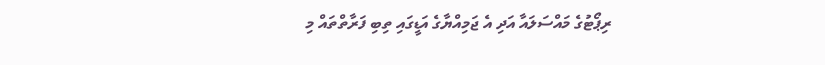ރިޕޯޓުގެ މައްސަލައާ އަދި އެ ޖަމިއްޔާގެ އަޑީގައި ތިބި ފަރާތްތައް މި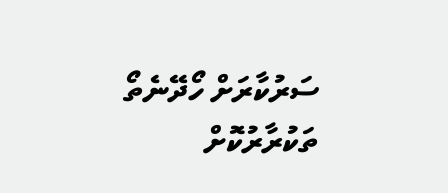ސަރުކާރަށް ހޯދޭނެތޯ ތަކުރާރުކޮށް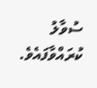ސުވާލު ކުރައްވާފައެވެ.